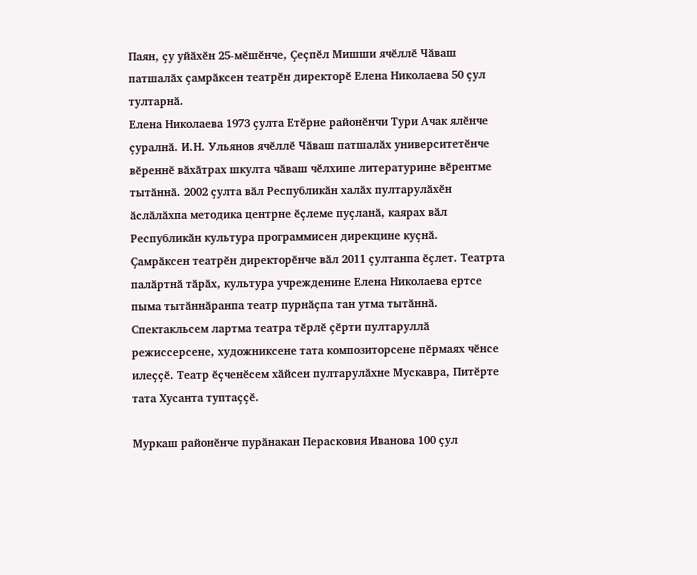Паян, ҫу уйӑхӗн 25-мӗшӗнче, Ҫеҫпӗл Мишши ячӗллӗ Чӑваш патшалӑх ҫамрӑксен театрӗн директорӗ Елена Николаева 50 ҫул тултарнӑ.
Елена Николаева 1973 ҫулта Етӗрне районӗнчи Тури Ачак ялӗнче ҫуралнӑ. И.Н. Ульянов ячӗллӗ Чӑваш патшалӑх университетӗнче вӗреннӗ вӑхӑтрах шкулта чӑваш чӗлхипе литературине вӗрентме тытӑннӑ. 2002 ҫулта вӑл Республикӑн халӑх пултарулӑхӗн ӑслӑлӑхпа методика центрне ӗҫлеме пуҫланӑ, каярах вӑл Республикӑн культура программисен дирекцине куҫнӑ.
Ҫамрӑксен театрӗн директорӗнче вӑл 2011 ҫултанпа ӗҫлет. Театрта палӑртнӑ тӑрӑх, культура учрежденине Елена Николаева ертсе пыма тытӑннӑранпа театр пурнӑҫпа тан утма тытӑннӑ.
Спектакльсем лартма театра тӗрлӗ ҫӗрти пултаруллӑ режиссерсене, художниксене тата композиторсене пӗрмаях чӗнсе илеҫҫӗ. Театр ӗҫченӗсем хӑйсен пултарулӑхне Мускавра, Питӗрте тата Хусанта туптаҫҫӗ.

Муркаш районӗнче пурӑнакан Перасковия Иванова 100 ҫул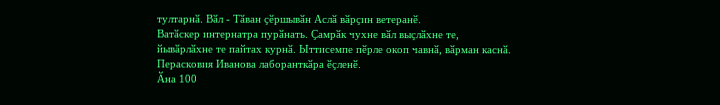тултарнӑ. Вӑл - Тӑван ҫӗршывӑн Аслӑ вӑрҫин ветеранӗ.
Ватӑскер интернатра пурӑнать. Ҫамрӑк чухне вӑл выҫлӑхне те, йывӑрлӑхне те пайтах курнӑ. Ыттисемпе пӗрле окоп чавнӑ, вӑрман каснӑ. Перасковия Иванова лаборанткӑра ӗҫленӗ.
Ӑна 100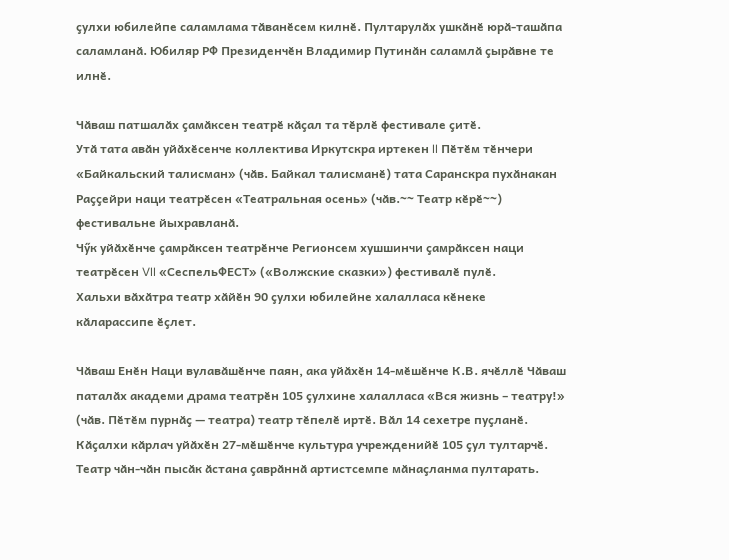ҫулхи юбилейпе саламлама тӑванӗсем килнӗ. Пултарулӑх ушкӑнӗ юрӑ-ташӑпа саламланӑ. Юбиляр РФ Президенчӗн Владимир Путинӑн саламлӑ ҫырӑвне те илнӗ.

Чӑваш патшалӑх ҫамӑксен театрӗ кӑҫал та тӗрлӗ фестивале ҫитӗ.
Утӑ тата авӑн уйӑхӗсенче коллектива Иркутскра иртекен II Пӗтӗм тӗнчери «Байкальский талисман» (чӑв. Байкал талисманӗ) тата Саранскра пухӑнакан Раҫҫейри наци театрӗсен «Театральная осень» (чӑв.~~ Театр кӗрӗ~~) фестивальне йыхравланӑ.
Чӳк уйӑхӗнче ҫамрӑксен театрӗнче Регионсем хушшинчи ҫамрӑксен наци театрӗсен VII «СеспельФЕСТ» («Волжские сказки») фестивалӗ пулӗ.
Хальхи вӑхӑтра театр хӑйӗн 90 ҫулхи юбилейне халалласа кӗнеке кӑларассипе ӗҫлет.

Чӑваш Енӗн Наци вулавӑшӗнче паян, ака уйӑхӗн 14-мӗшӗнче К.В. ячӗллӗ Чӑваш паталӑх академи драма театрӗн 105 ҫулхине халалласа «Вся жизнь – театру!» (чӑв. Пӗтӗм пурнӑҫ — театра) театр тӗпелӗ иртӗ. Вӑл 14 сехетре пуҫланӗ.
Кӑҫалхи кӑрлач уйӑхӗн 27-мӗшӗнче культура учрежденийӗ 105 ҫул тултарчӗ. Театр чӑн-чӑн пысӑк ӑстана ҫаврӑннӑ артистсемпе мӑнаҫланма пултарать.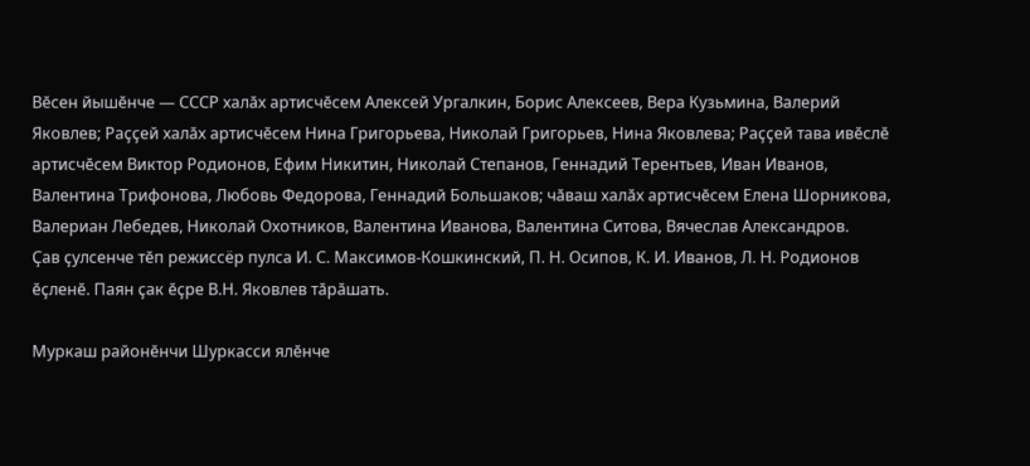Вӗсен йышӗнче — СССР халӑх артисчӗсем Алексей Ургалкин, Борис Алексеев, Вера Кузьмина, Валерий Яковлев; Раҫҫей халӑх артисчӗсем Нина Григорьева, Николай Григорьев, Нина Яковлева; Раҫҫей тава ивӗслӗ артисчӗсем Виктор Родионов, Ефим Никитин, Николай Степанов, Геннадий Терентьев, Иван Иванов, Валентина Трифонова, Любовь Федорова, Геннадий Большаков; чӑваш халӑх артисчӗсем Елена Шорникова, Валериан Лебедев, Николай Охотников, Валентина Иванова, Валентина Ситова, Вячеслав Александров.
Ҫав ҫулсенче тӗп режиссёр пулса И. С. Максимов-Кошкинский, П. Н. Осипов, К. И. Иванов, Л. Н. Родионов ӗҫленӗ. Паян ҫак ӗҫре В.Н. Яковлев тӑрӑшать.

Муркаш районӗнчи Шуркасси ялӗнче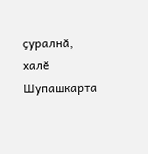ҫуралнӑ, халӗ Шупашкарта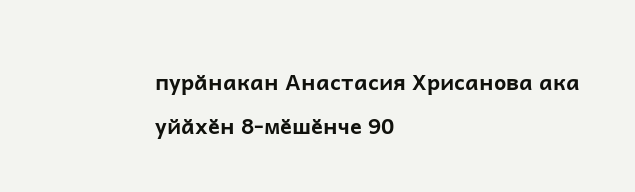пурӑнакан Анастасия Хрисанова ака уйӑхӗн 8-мӗшӗнче 90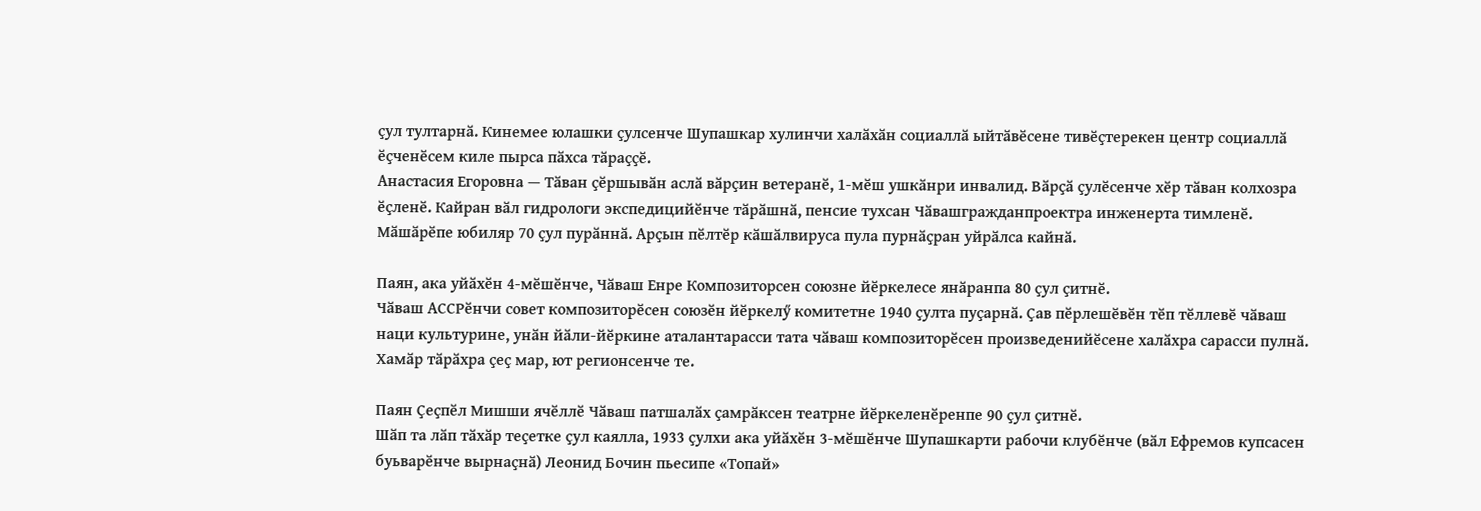ҫул тултарнӑ. Кинемее юлашки ҫулсенче Шупашкар хулинчи халӑхӑн социаллӑ ыйтӑвӗсене тивӗҫтерекен центр социаллӑ ӗҫченӗсем киле пырса пӑхса тӑраҫҫӗ.
Анастасия Егоровна — Тӑван ҫӗршывӑн аслӑ вӑрҫин ветеранӗ, 1-мӗш ушкӑнри инвалид. Вӑрҫӑ ҫулӗсенче хӗр тӑван колхозра ӗҫленӗ. Кайран вӑл гидрологи экспедицийӗнче тӑрӑшнӑ, пенсие тухсан Чӑвашгражданпроектра инженерта тимленӗ.
Мӑшӑрӗпе юбиляр 70 ҫул пурӑннӑ. Арҫын пӗлтӗр кӑшӑлвируса пула пурнӑҫран уйрӑлса кайнӑ.

Паян, ака уйӑхӗн 4-мӗшӗнче, Чӑваш Енре Композиторсен союзне йӗркелесе янӑранпа 80 ҫул ҫитнӗ.
Чӑваш АССРӗнчи совет композиторӗсен союзӗн йӗркелӳ комитетне 1940 ҫулта пуҫарнӑ. Ҫав пӗрлешӗвӗн тӗп тӗллевӗ чӑваш наци культурине, унӑн йӑли-йӗркине аталантарасси тата чӑваш композиторӗсен произведенийӗсене халӑхра сарасси пулнӑ. Хамӑр тӑрӑхра ҫеҫ мар, ют регионсенче те.

Паян Ҫеҫпӗл Мишши ячӗллӗ Чӑваш патшалӑх ҫамрӑксен театрне йӗркеленӗренпе 90 ҫул ҫитнӗ.
Шӑп та лӑп тӑхӑр теҫетке ҫул каялла, 1933 ҫулхи ака уйӑхӗн 3-мӗшӗнче Шупашкарти рабочи клубӗнче (вӑл Ефремов купсасен буьварӗнче вырнаҫнӑ) Леонид Бочин пьесипе «Топай»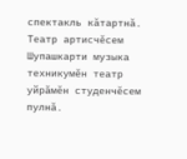спектакль кӑтартнӑ. Театр артисчӗсем Шупашкарти музыка техникумӗн театр уйрӑмӗн студенчӗсем пулнӑ.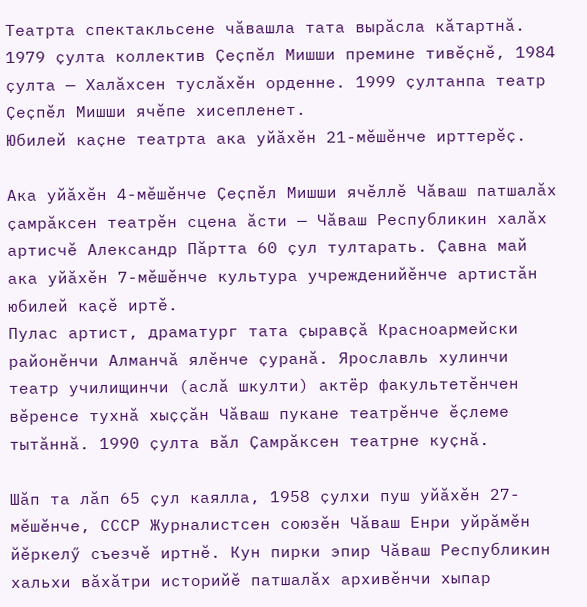Театрта спектакльсене чӑвашла тата вырӑсла кӑтартнӑ.
1979 ҫулта коллектив Ҫеҫпӗл Мишши премине тивӗҫнӗ, 1984 ҫулта — Халӑхсен туслӑхӗн орденне. 1999 ҫултанпа театр Ҫеҫпӗл Мишши ячӗпе хисепленет.
Юбилей каҫне театрта ака уйӑхӗн 21-мӗшӗнче ирттерӗҫ.

Ака уйӑхӗн 4-мӗшӗнче Ҫеҫпӗл Мишши ячӗллӗ Чӑваш патшалӑх ҫамрӑксен театрӗн сцена ӑсти — Чӑваш Республикин халӑх артисчӗ Александр Пӑртта 60 ҫул тултарать. Ҫавна май ака уйӑхӗн 7-мӗшӗнче культура учрежденийӗнче артистӑн юбилей каҫӗ иртӗ.
Пулас артист, драматург тата ҫыравҫӑ Красноармейски районӗнчи Алманчӑ ялӗнче ҫуранӑ. Ярославль хулинчи театр училищинчи (аслӑ шкулти) актёр факультетӗнчен вӗренсе тухнӑ хыҫҫӑн Чӑваш пукане театрӗнче ӗҫлеме тытӑннӑ. 1990 ҫулта вӑл Ҫамрӑксен театрне куҫнӑ.

Шӑп та лӑп 65 ҫул каялла, 1958 ҫулхи пуш уйӑхӗн 27-мӗшӗнче, СССР Журналистсен союзӗн Чӑваш Енри уйрӑмӗн йӗркелӳ съезчӗ иртнӗ. Кун пирки эпир Чӑваш Республикин хальхи вӑхӑтри историйӗ патшалӑх архивӗнчи хыпар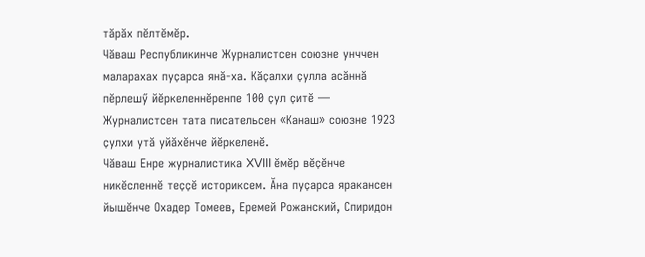тӑрӑх пӗлтӗмӗр.
Чӑваш Республикинче Журналистсен союзне унччен маларахах пуҫарса янӑ-ха. Кӑҫалхи ҫулла асӑннӑ пӗрлешӳ йӗркеленнӗренпе 100 ҫул ҫитӗ — Журналистсен тата писательсен «Канаш» союзне 1923 ҫулхи утӑ уйӑхӗнче йӗркеленӗ.
Чӑваш Енре журналистика XVIII ӗмӗр вӗҫӗнче никӗсленнӗ теҫҫӗ историксем. Ӑна пуҫарса яракансен йышӗнче Охадер Томеев, Еремей Рожанский, Спиридон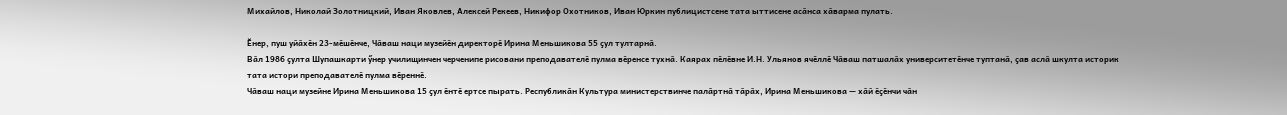Михайлов, Николай Золотницкий, Иван Яковлев, Алексей Рекеев, Никифор Охотников, Иван Юркин публицистсене тата ыттисене асӑнса хӑварма пулать.

Ӗнер, пуш уйӑхӗн 23-мӗшӗнче, Чӑваш наци музейӗн директорӗ Ирина Меньшикова 55 ҫул тултарнӑ.
Вӑл 1986 ҫулта Шупашкарти ӳнер училищинчен черченипе рисовани преподавателӗ пулма вӗренсе тухнӑ. Каярах пӗлӗвне И.Н. Ульянов ячӗллӗ Чӑваш патшалӑх университетӗнче туптанӑ, ҫав аслӑ шкулта историк тата истори преподавателӗ пулма вӗреннӗ.
Чӑваш наци музейне Ирина Меньшикова 15 ҫул ӗнтӗ ертсе пырать. Республикӑн Культура министерствинче палӑртнӑ тӑрӑх, Ирина Меньшикова — хӑй ӗҫӗнчи чӑн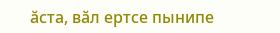ӑста, вӑл ертсе пынипе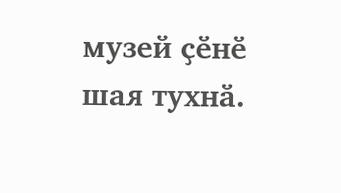музей ҫӗнӗ шая тухнӑ.